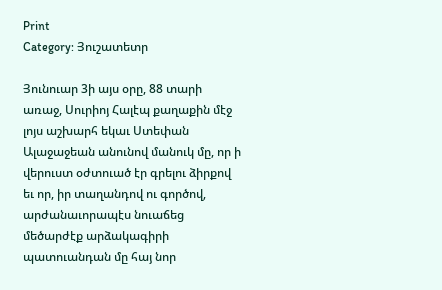Print
Category: Յուշատետր

Յունուար 3ի այս օրը, 88 տարի առաջ, Սուրիոյ Հալէպ քաղաքին մէջ լոյս աշխարհ եկաւ Ստեփան Ալաջաջեան անունով մանուկ մը, որ ի վերուստ օժտուած էր գրելու ձիրքով եւ որ, իր տաղանդով ու գործով, արժանաւորապէս նուաճեց մեծարժէք արձակագիրի պատուանդան մը հայ նոր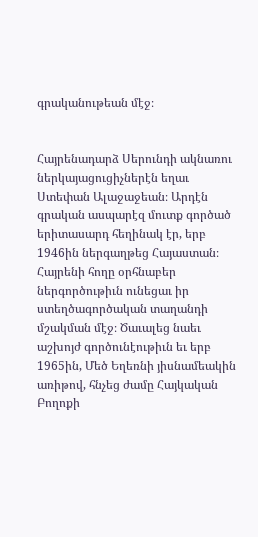գրականութեան մէջ։


Հայրենադարձ Սերունդի ակնառու ներկայացուցիչներէն եղաւ Ստեփան Ալաջաջեան։ Արդէն գրական ասպարէզ մուտք գործած երիտասարդ հեղինակ էր, երբ 1946ին ներգաղթեց Հայաստան։ Հայրենի հողը օրհնաբեր ներգործութիւն ունեցաւ իր ստեղծագործական տաղանդի մշակման մէջ։ Ծաւալեց նաեւ աշխոյժ գործունէութիւն եւ երբ 1965ին, Մեծ Եղեռնի յիսնամեակին առիթով, հնչեց ժամը Հայկական Բողոքի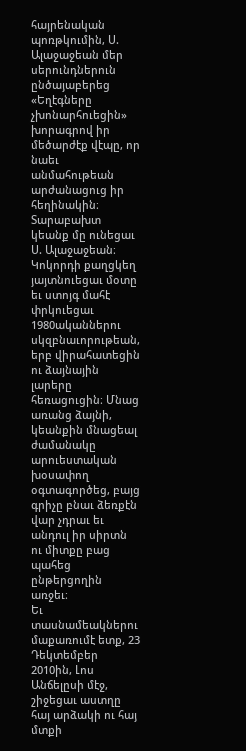հայրենական պոռթկումին, Ս. Ալաջաջեան մեր սերունդներուն ընծայաբերեց «Եղէգները չխոնարհուեցին» խորագրով իր մեծարժէք վէպը, որ նաեւ անմահութեան արժանացուց իր հեղինակին։
Տարաբախտ կեանք մը ունեցաւ Ս. Ալաջաջեան։ Կոկորդի քաղցկեղ յայտնուեցաւ մօտը եւ ստոյգ մահէ փրկուեցաւ 1980ականներու սկզբնաւորութեան, երբ վիրահատեցին ու ձայնային լարերը հեռացուցին։ Մնաց առանց ձայնի, կեանքին մնացեալ ժամանակը արուեստական խօսափող օգտագործեց, բայց գրիչը բնաւ ձեռքէն վար չդրաւ եւ անդուլ իր սիրտն ու միտքը բաց պահեց ընթերցողին առջեւ։
Եւ տասնամեակներու մաքառումէ ետք, 23 Դեկտեմբեր 2010ին, Լոս Անճելըսի մէջ, շիջեցաւ աստղը հայ արձակի ու հայ մտքի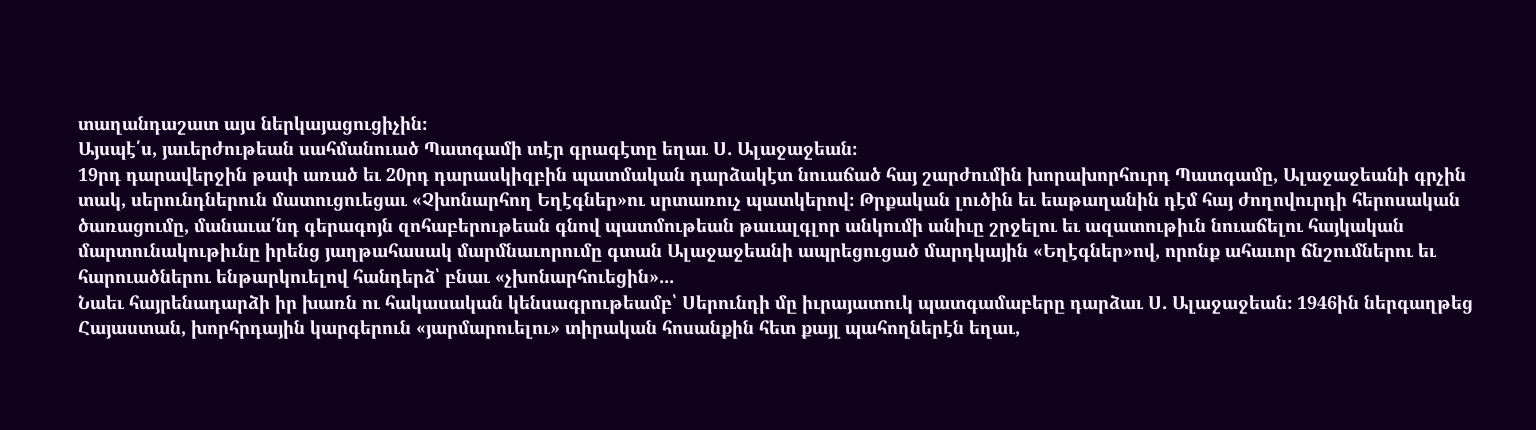տաղանդաշատ այս ներկայացուցիչին։
Այսպէ՛ս, յաւերժութեան սահմանուած Պատգամի տէր գրագէտը եղաւ Ս. Ալաջաջեան։
19րդ դարավերջին թափ առած եւ 20րդ դարասկիզբին պատմական դարձակէտ նուաճած հայ շարժումին խորախորհուրդ Պատգամը, Ալաջաջեանի գրչին տակ, սերունդներուն մատուցուեցաւ «Չխոնարհող Եղէգներ»ու սրտառուչ պատկերով։ Թրքական լուծին եւ եաթաղանին դէմ հայ ժողովուրդի հերոսական ծառացումը, մանաւա՛նդ գերագոյն զոհաբերութեան գնով պատմութեան թաւալգլոր անկումի անիւը շրջելու եւ ազատութիւն նուաճելու հայկական մարտունակութիւնը իրենց յաղթահասակ մարմնաւորումը գտան Ալաջաջեանի ապրեցուցած մարդկային «Եղէգներ»ով, որոնք ահաւոր ճնշումներու եւ հարուածներու ենթարկուելով հանդերձ՝ բնաւ «չխոնարհուեցին»...
Նաեւ հայրենադարձի իր խառն ու հակասական կենսագրութեամբ՝ Սերունդի մը իւրայատուկ պատգամաբերը դարձաւ Ս. Ալաջաջեան։ 1946ին ներգաղթեց Հայաստան, խորհրդային կարգերուն «յարմարուելու» տիրական հոսանքին հետ քայլ պահողներէն եղաւ,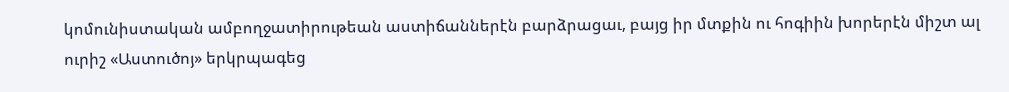կոմունիստական ամբողջատիրութեան աստիճաններէն բարձրացաւ, բայց իր մտքին ու հոգիին խորերէն միշտ ալ ուրիշ «Աստուծոյ» երկրպագեց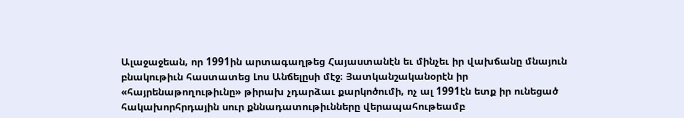Ալաջաջեան, որ 1991ին արտագաղթեց Հայաստանէն եւ մինչեւ իր վախճանը մնայուն բնակութիւն հաստատեց Լոս Անճելըսի մէջ։ Յատկանշականօրէն իր «հայրենաթողութիւնը» թիրախ չդարձաւ քարկոծումի, ոչ ալ 1991էն ետք իր ունեցած հակախորհրդային սուր քննադատութիւնները վերապահութեամբ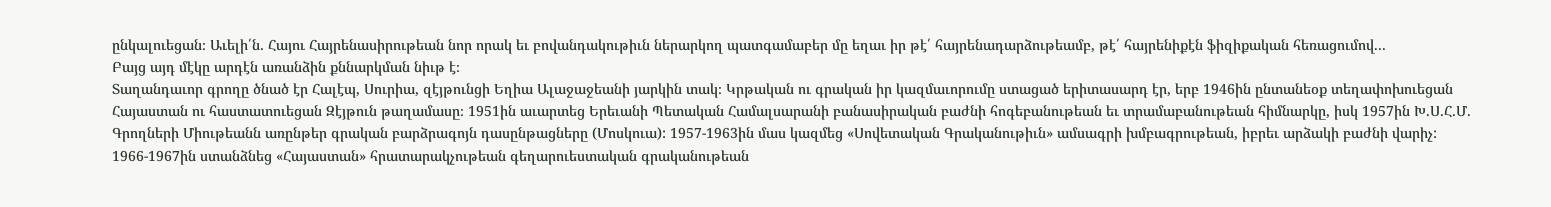ընկալուեցան։ Աւելի՛ն. Հայու Հայրենասիրութեան նոր որակ եւ բովանդակութիւն ներարկող պատգամաբեր մը եղաւ իր թէ՛ հայրենադարձութեամբ, թէ՛ հայրենիքէն ֆիզիքական հեռացումով...
Բայց այդ մէկը արդէն առանձին քննարկման նիւթ է։
Տաղանդաւոր գրողը ծնած էր Հալէպ, Սուրիա, զէյթունցի Եղիա Ալաջաջեանի յարկին տակ։ Կրթական ու գրական իր կազմաւորումը ստացած երիտասարդ էր, երբ 1946ին ընտանեօք տեղափոխուեցան Հայաստան ու հաստատուեցան Զէյթուն թաղամասը։ 1951ին աւարտեց Երեւանի Պետական Համալսարանի բանասիրական բաժնի հոգեբանութեան եւ տրամաբանութեան հիմնարկը, իսկ 1957ին Խ.Ս.Հ.Մ. Գրողների Միութեանն առընթեր գրական բարձրագոյն դասընթացները (Մոսկուա): 1957-1963ին մաս կազմեց «Սովետական Գրականութիւն» ամսագրի խմբագրութեան, իբրեւ արձակի բաժնի վարիչ: 1966-1967ին ստանձնեց «Հայաստան» հրատարակչութեան գեղարուեստական գրականութեան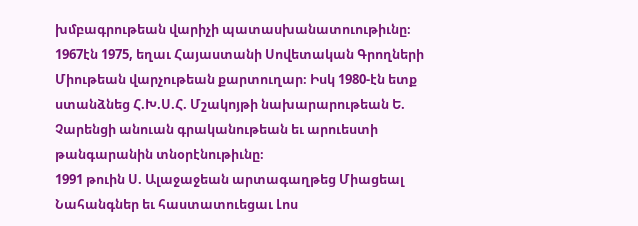խմբագրութեան վարիչի պատասխանատուութիւնը։ 1967էն 1975, եղաւ Հայաստանի Սովետական Գրողների Միութեան վարչութեան քարտուղար։ Իսկ 1980-էն ետք ստանձնեց Հ.Խ.Ս.Հ. Մշակոյթի նախարարութեան Ե. Չարենցի անուան գրականութեան եւ արուեստի թանգարանին տնօրէնութիւնը։
1991 թուին Ս. Ալաջաջեան արտագաղթեց Միացեալ Նահանգներ եւ հաստատուեցաւ Լոս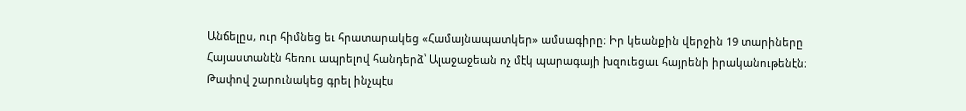Անճելըս, ուր հիմնեց եւ հրատարակեց «Համայնապատկեր» ամսագիրը։ Իր կեանքին վերջին 19 տարիները Հայաստանէն հեռու ապրելով հանդերձ՝ Ալաջաջեան ոչ մէկ պարագայի խզուեցաւ հայրենի իրականութենէն։ Թափով շարունակեց գրել ինչպէս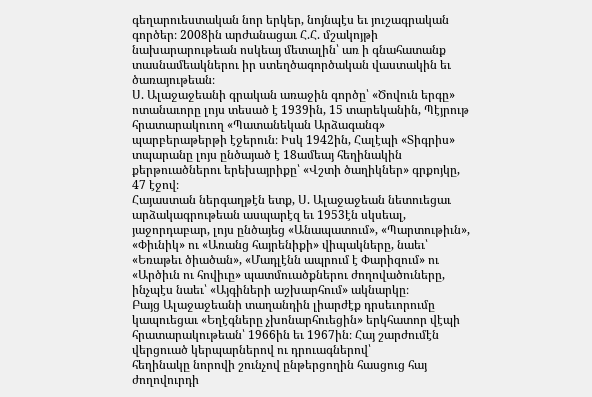գեղարուեստական նոր երկեր, նոյնպէս եւ յուշագրական գործեր։ 2008ին արժանացաւ Հ.Հ. մշակոյթի նախարարութեան ոսկեայ մետալին՝ առ ի գնահատանք տասնամեակներու իր ստեղծագործական վաստակին եւ ծառայութեան։
Ս. Ալաջաջեանի գրական առաջին գործը՝ «Ծովուն երգը» ոտանաւորը լոյս տեսած է 1939ին, 15 տարեկանին, Պէյրութ հրատարակուող «Պատանեկան Արձագանգ» պարբերաթերթի էջերուն։ Իսկ 1942ին, Հալէպի «Տիգրիս» տպարանը լոյս ընծայած է 18ամեայ հեղինակին քերթուածներու երեխայրիքը՝ «Վշտի ծաղիկներ» գրքոյկը, 47 էջով։
Հայաստան ներգաղթէն ետք, Ս. Ալաջաջեան նետուեցաւ արձակագրութեան ասպարէզ եւ 1953էն սկսեալ, յաջորդաբար, լոյս ընծայեց «Անապատում», «Պարտութիւն», «Փիւնիկ» ու «Առանց հայրենիքի» վիպակները, նաեւ՝ «Եռաթեւ ծիածան», «Մադլէնն ապրում է Փարիզում» ու «Արծիւն ու հովիւը» պատմուածքներու ժողովածուները, ինչպէս նաեւ՝ «Այգիների աշխարհում» ակնարկը։
Բայց Ալաջաջեանի տաղանդին լիարժէք դրսեւորումը կապուեցաւ «Եղէգները չխոնարհուեցին» երկհատոր վէպի հրատարակութեան՝ 1966ին եւ 1967ին։ Հայ շարժումէն վերցուած կերպարներով ու դրուագներով՝
հեղինակը նորովի շունչով ընթերցողին հասցուց հայ ժողովուրդի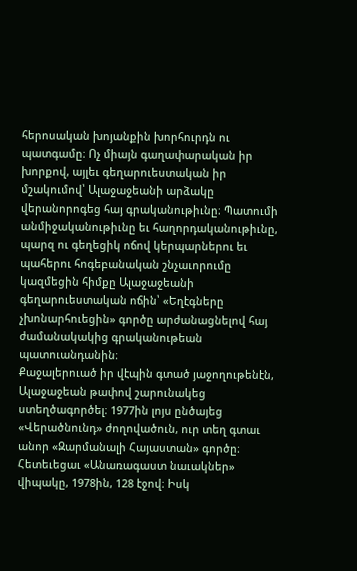հերոսական խոյանքին խորհուրդն ու պատգամը։ Ոչ միայն գաղափարական իր խորքով, այլեւ գեղարուեստական իր մշակումով՝ Ալաջաջեանի արձակը վերանորոգեց հայ գրականութիւնը։ Պատումի անմիջականութիւնը եւ հաղորդականութիւնը, պարզ ու գեղեցիկ ոճով կերպարներու եւ պահերու հոգեբանական շնչաւորումը կազմեցին հիմքը Ալաջաջեանի գեղարուեստական ոճին՝ «Եղէգները չխոնարհուեցին» գործը արժանացնելով հայ ժամանակակից գրականութեան պատուանդանին։
Քաջալերուած իր վէպին գտած յաջողութենէն, Ալաջաջեան թափով շարունակեց ստեղծագործել։ 1977ին լոյս ընծայեց «Վերածնունդ» ժողովածուն, ուր տեղ գտաւ անոր «Զարմանալի Հայաստան» գործը։ Հետեւեցաւ «Անառագաստ նաւակներ» վիպակը, 1978ին, 128 էջով։ Իսկ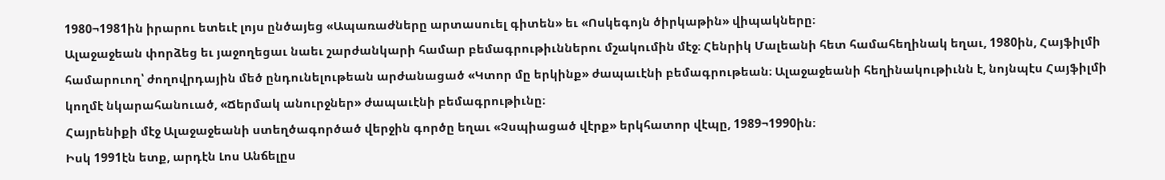1980¬1981ին իրարու ետեւէ լոյս ընծայեց «Ապառաժները արտասուել գիտեն» եւ «Ոսկեգոյն ծիրկաթին» վիպակները։
Ալաջաջեան փորձեց եւ յաջողեցաւ նաեւ շարժանկարի համար բեմագրութիւններու մշակումին մէջ։ Հենրիկ Մալեանի հետ համահեղինակ եղաւ, 1980ին, Հայֆիլմի համարուող՝ ժողովրդային մեծ ընդունելութեան արժանացած «Կտոր մը երկինք» ժապաւէնի բեմագրութեան։ Ալաջաջեանի հեղինակութիւնն է, նոյնպէս Հայֆիլմի կողմէ նկարահանուած, «Ճերմակ անուրջներ» ժապաւէնի բեմագրութիւնը։
Հայրենիքի մէջ Ալաջաջեանի ստեղծագործած վերջին գործը եղաւ «Չսպիացած վէրք» երկհատոր վէպը, 1989¬1990ին։
Իսկ 1991էն ետք, արդէն Լոս Անճելըս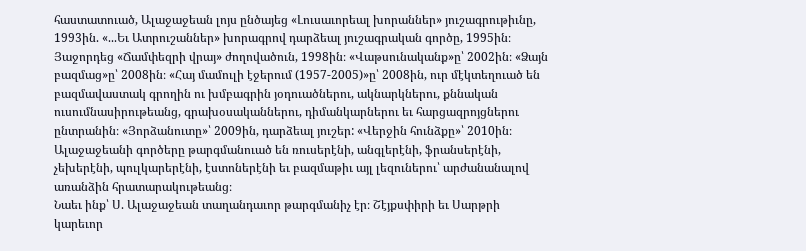հաստատուած, Ալաջաջեան լոյս ընծայեց «Լուսաւորեալ խորաններ» յուշագրութիւնը, 1993ին. «...Եւ Ատրուշաններ» խորագրով դարձեալ յուշագրական գործը, 1995ին։ Յաջորդեց «Ճամփեզրի վրայ» ժողովածուն, 1998ին։ «Վաթսունականք»ը՝ 2002ին։ «Ձայն բազմաց»ը՝ 2008ին։ «Հայ մամուլի էջերում (1957-2005)»ը՝ 2008ին, ուր մէկտեղուած են բազմավաստակ գրողին ու խմբագրին յօդուածներու, ակնարկներու, քննական ուսումնասիրութեանց, գրախօսականներու, դիմանկարներու եւ հարցազրոյցներու ընտրանին։ «Յորձանուտը»՝ 2009ին, դարձեալ յուշեր: «Վերջին հունձքը»՝ 2010ին։
Ալաջաջեանի գործերը թարգմանուած են ռուսերէնի, անգլերէնի, ֆրանսերէնի, չեխերէնի, պուլկարերէնի, էստոներէնի եւ բազմաթիւ այլ լեզուներու՝ արժանանալով առանձին հրատարակութեանց։
Նաեւ ինք՝ Ս. Ալաջաջեան տաղանդաւոր թարգմանիչ էր։ Շէյքսփիրի եւ Սարթրի կարեւոր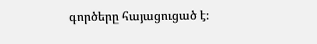գործերը հայացուցած է։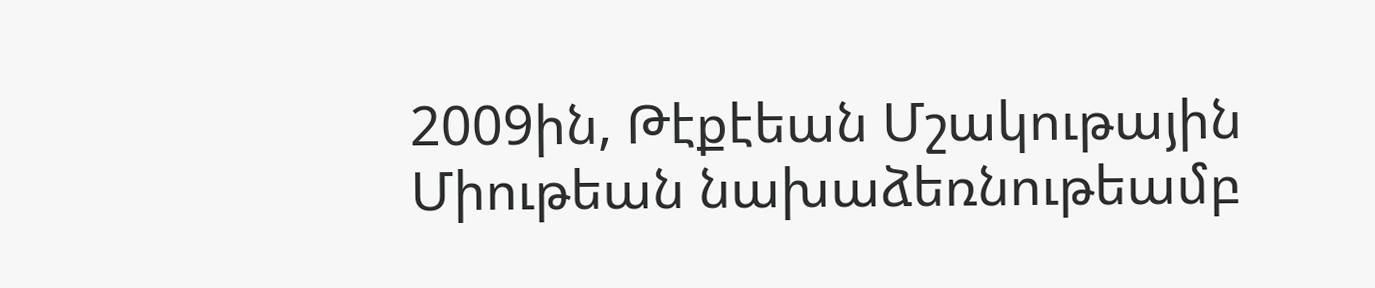2009ին, Թէքէեան Մշակութային Միութեան նախաձեռնութեամբ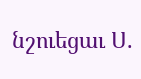նշուեցաւ Ս.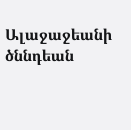Ալաջաջեանի ծննդեան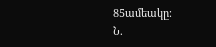85ամեակը։
Ն.